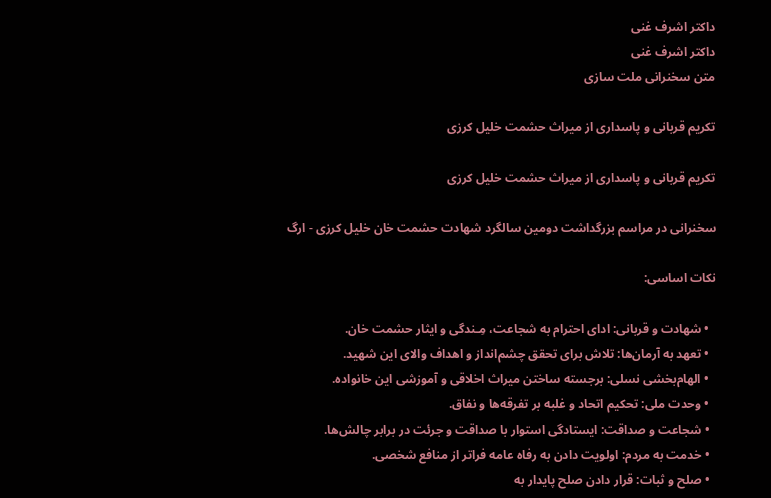داکتر اشرف غنی
داکتر اشرف غنی
متن سخنرانی ملت سازی

تکریم قربانی و پاسداری از میراث حشمت خلیل کرزی

تکریم قربانی و پاسداری از میراث حشمت خلیل کرزی

سخنرانی در مراسم بزرگداشت دومین سالگرد شهادت حشمت خان خلیل کرزی - ارگ

نکات اساسی:

  • شهادت و قربانی: ادای احترام به شجاعت، مِـندگی و ایثار حشمت خان.
  • تعهد به آرمان‌ها: تلاش برای تحقق چشم‌انداز و اهداف والای این شهید.
  • الهام‌بخشی نسلی: برجسته ساختن میراث اخلاقی و آموزشی این خانواده.
  • وحدت ملی: تحکیم اتحاد و غلبه بر تفرقه‌ها و نفاق.
  • شجاعت و صداقت: ایستادگی استوار با صداقت و جرئت در برابر چالش‌ها.
  • خدمت به مردم: اولویت دادن به رفاه عامه فراتر از منافع شخصی.
  • صلح و ثبات: قرار دادن صلح پایدار به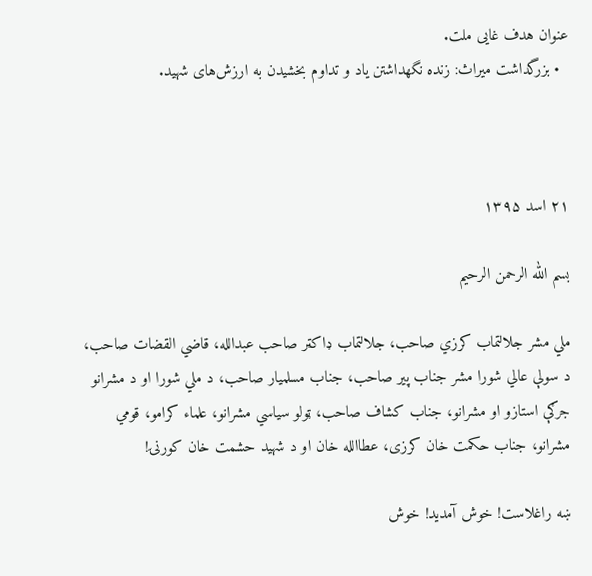عنوان هدف غایی ملت.
  • بزرگداشت میراث: زنده نگهداشتن یاد و تداوم بخشیدن به ارزش‌های شهید.



۲۱ اسد ۱۳۹۵

بسم الله الرحمن الرحیم

ملي مشر جلالتماب کرزي صاحب، جلالتماب ډاکټر صاحب عبدالله، قاضي القضات صاحب، د سولې عالي شورا مشر جناب پير صاحب، جناب مسلمیار صاحب، د ملي شورا او د مشرانو جرګې استازو او مشرانو، جناب کشاف صاحب، ټولو سیاسي مشرانو، علماء کرامو، قومي مشرانو، جناب حکمت خان کرزی، عطاالله خان او د شهید حشمت خان کورنۍ!

ښه راغلاست! خوش آمدید! خوش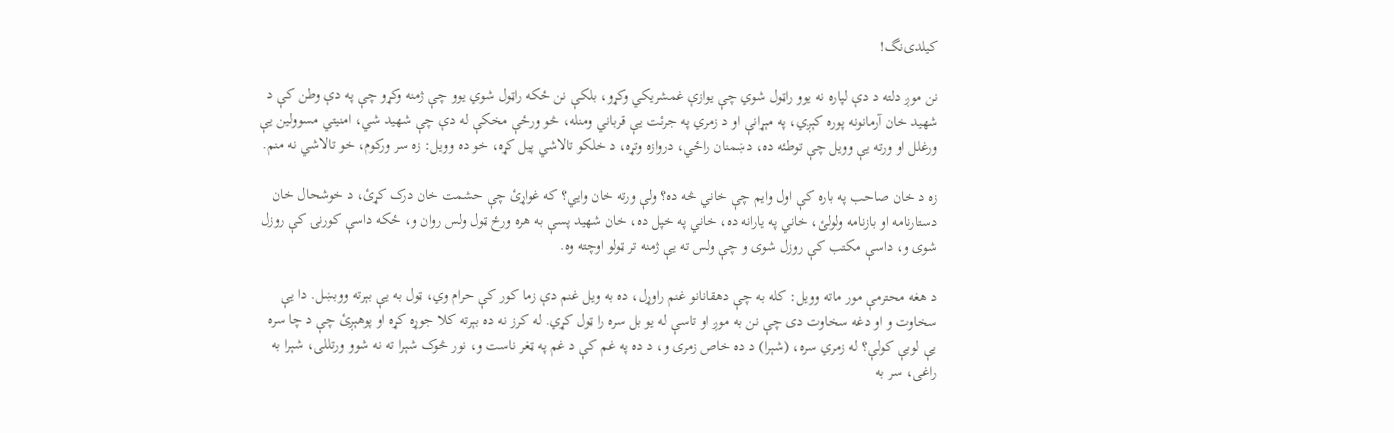کیلدی‌نگ!

نن موږ دلته د دې لپاره نه یوو راټول شوي چې یوازې غمشریکي وکړو، بلکې نن ځکه راټول شوي یوو چې ژمنه وکړو چې په دې وطن کې د شهید خان آرمانونه پوره کېږي، په مېړانې او د زمري په جرئت یې قرباني ومنله، څو ورځې مخکې له دې چې شهید شي، امنيتي مسوولین یې ورغلل او ورته یې وویل چې توطئه ده، دښمنان راځي، دروازه وتړه، د خلکو تالاشي پیل کړه، خو ده وویل: زه سر ورکوم، خو تالاشي نه منم.

زه د خان صاحب په باره کې اول وایم چې خاني څه ده؟ ولې ورته خان وايي؟ که غواړئ چې حشمت خان درک کړئ، د خوشحال خان دستارنامه او بازنامه ولولئ، خاني په یارانه ده، خاني په خپل ده، خان شهید پسې به هره ورځ ټول ولس روان و، ځکه داسې کورنۍ کې روزل شوی و، داسې مکتب کې روزل شوی و چې ولس ته یې ژمنه تر ټولو اوچته وه.

د هغه محترمې مور ماته وویل: کله به چې دهقانانو غنم راوړل، ده به ویل غنم دې زما کور کې حرام وي، ټول به یې بېرته ووبښل. دا یې سخاوت و او دغه سخاوت دی چې نن به موږ او تاسې له یو بل سره را ټول کړي. له کرز نه ده بېرته کلا جوړه کړه او پوهېږئ چې د چا سره یې لوبې کولې؟ له زمري سره، (شېرا) د ده خاص زمری و، د ده په غم کې د غم په ټغر ناست و، نور څوک شېرا ته نه شوو ورتللی، شېرا به راغی، سر به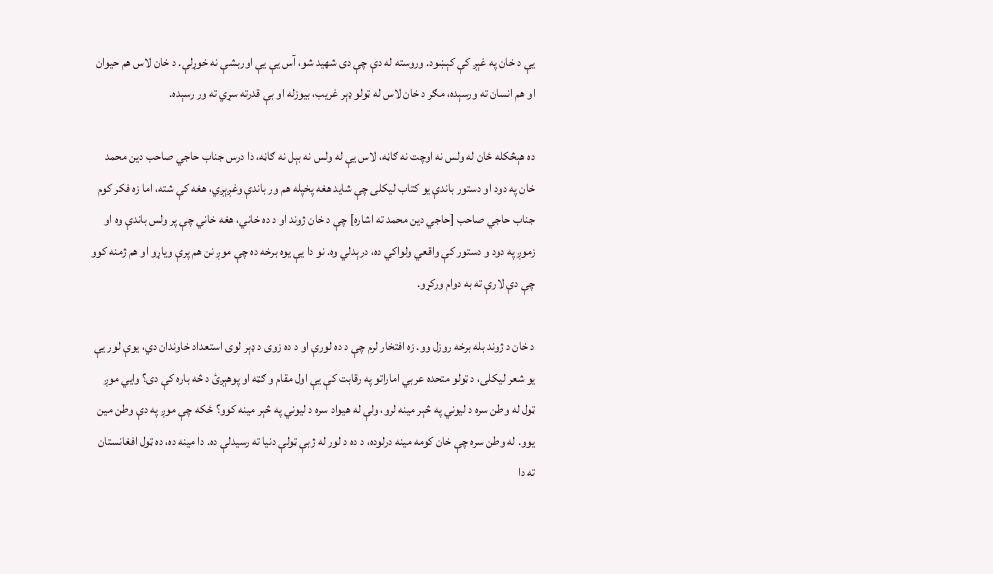یې د خان په غېږ کې کېښود. وروسته له دې چې دی شهید شو، آس یې یې اوربشې نه خوړلې. د خان لاس هم حیوان او هم انسان ته ورسېده، مګر د خان لاس له ټولو ډېر غریب، بیوزله او بې قدرته سړي ته ور رسېده.

ده هېڅکله ځان له ولس نه اوچت نه ګاڼه، لاس یې له ولس نه بېل نه ګاڼه، دا درس جناب حاجي صاحب دین محمد خان په دود او دستور باندې یو کتاب لیکلی چې شاید هغه پخپله هم ور باندې وغږېږي، هغه کې شته، اما زه فکر کوم جناب حاجي صاحب [حاجي دین محمد ته اشاره] چې د خان ژوند او د ده خاني، هغه خاني چې پر ولس باندې وه او زموږ په دود و دستور کې واقعي ولواکي ده، درېدلي وه. نو دا یې یوه برخه ده چې موږ نن هم پرې ویاړو او هم ژمنه کوو چې دې لارې ته به دوام ورکړو.

د خان د ژوند بله برخه روزل وو. زه افتخار لرم چې د ده لورې او د ده زوی د ډېر لوی استعداد خاوندان دي، یوې لور یې یو شعر لیکلی، د ټولو متحده عربي اماراتو په رقابت کې یې اول مقام و ګټه او پوهېږئ د څه باره کې دی؟ وايي موږ ټول له وطن سره د لیوني په څېر مینه لرو، ولې له هیواد سره د لیوني په څېر مینه کوو؟ ځکه چې موږ په دې وطن مین یوو. له وطن سره چې خان کومه مینه درلوده، د ده د لور له ژبې ټولې دنیا ته رسیدلې ده. دا مینه ده، ده ټول افغانستان ته دا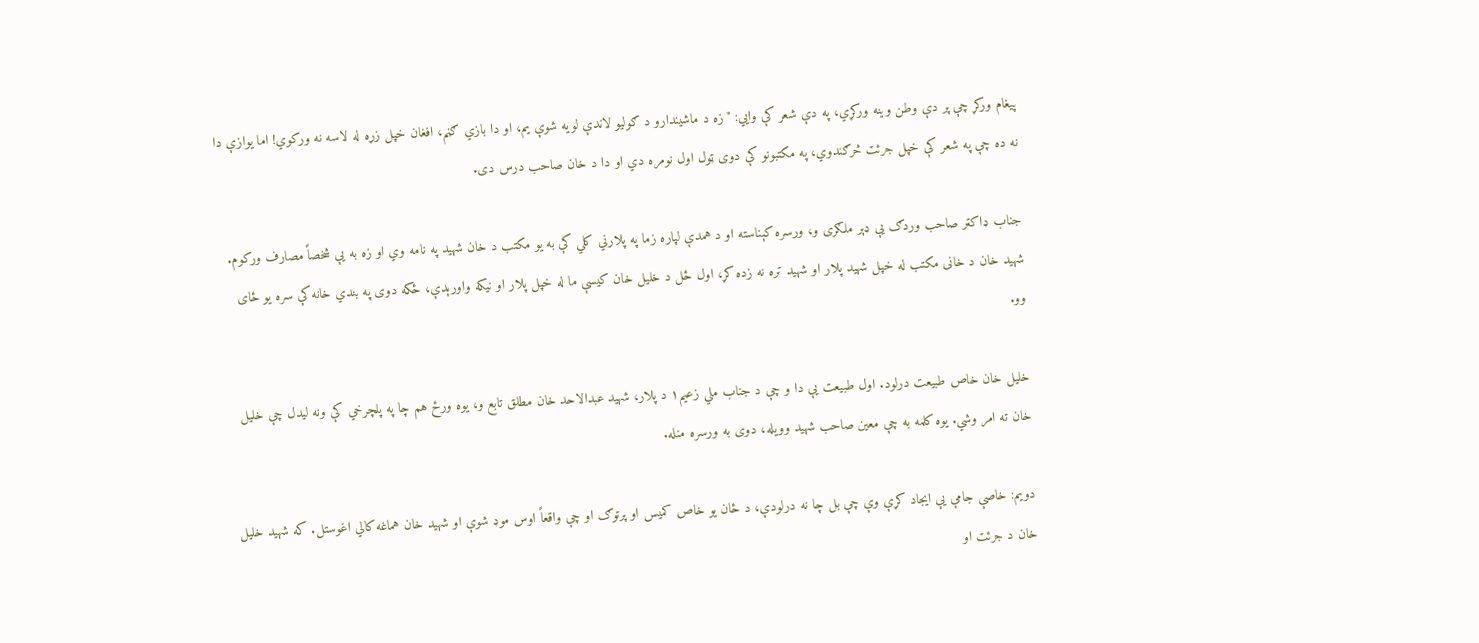پیغام ورکړ چې پر دې وطن وینه ورکړي، په دې شعر کې وايي: "زه د ماشيندارو د ګولیو لاندې لویه شوې یم، او دا بازي ګڼم، افغان خپل زړه له لاسه نه ورکوي! اما یوازې دا نه ده چې په شعر کې خپل جرئت څرګندوي، په مکتبونو کې دوی ټول اول نومره دي او دا د خان صاحب درس دی.

جناب ډاکټر صاحب وردګ یې ډېر ملګری و، ورسره کېناسته او د همدې لپاره زما په پلارني کلي کې به یو مکتب د خان شهید په نامه وي او زه به یې شخصاً مصارف ورکوم. شهید خان د خانی مکتب له خپل شهید پلار او شهید تره نه زده کړ، اول ځل د خلیل خان کيسې ما له خپل پلار او نیکه واورېدې، ځکه دوی په بندي خانه کې سره یو ځای وو.

خلیل خان خاص طبیعت درلود. اول طبیعت یې دا و چې د جناب ملي زعیم۱ د پلار، شهید عبدالاحد خان مطلق تابع و، یوه ورځ هم چا په پلچرخي کې ونه لیدل چې خلیل خان ته امر وشي. یوه کلمه به چې معین صاحب شهید وویله، دوی به ورسره منله.

دویم: خاصې جامې یې ایجاد کړې وې چې بل چا نه درلودې، د ځان یو خاص کمیس او پرتوګ او چې واقعاً اوس موډ شوې او شهید خان هماغه کالي اغوستل. که شهید خلیل خان د جرئت او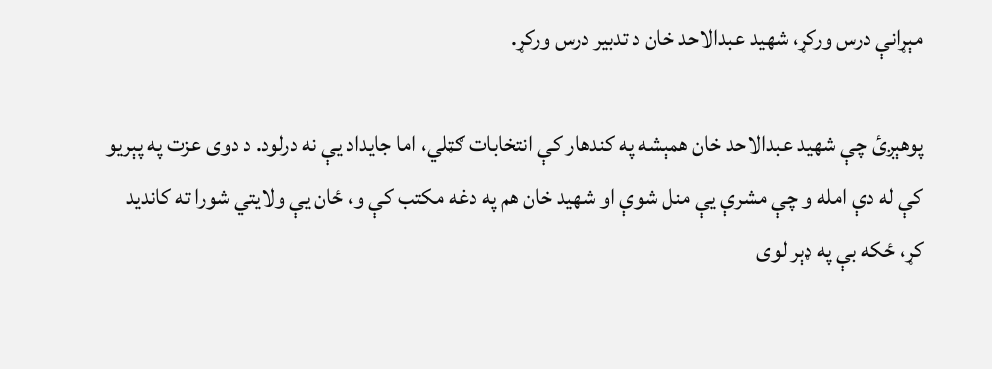مېړانې درس ورکړ، شهید عبدالاحد خان د تدبیر درس ورکړ.

پوهېږئ چې شهید عبدالاحد خان همېشه په کندهار کې انتخابات ګټلي، اما جایداد یې نه درلود. د دوی عزت په پېریو کې له دې امله و چې مشرې یې منل شوې او شهید خان هم په دغه مکتب کې و، ځان یې ولایتي شورا ته کاندید کړ، ځکه بې په ډېر لوی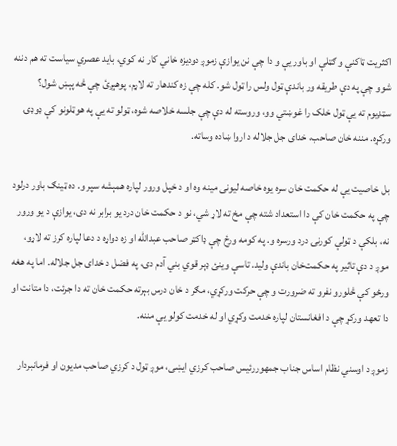اکثریت ټاکنې و ګټلې او باور یې و دا چې نن یوازې زموږ دودیزه خاني کار نه کوي، باید عصري سیاست ته هم دننه شوو چې په دې طریقه ور باندې ټول ولس را ټول شو. کله چې زه کندهار ته لاړم، پوهېږئ چې څه پېښ شول؟ سټډیوم ته یې ټول خلک را غوښتي وو، وروسته له دې چې جلسه خلاصه شوه، ټولو ته یې په هوټلونو کې ډوډۍ ورکړه. مننه خان صاحب، خدای جل جلاله د اروا ښاده وساته.

بل خاصیت یې له حکمت خان سره یوه خاصه لیونی مینه وه او د خپل ورور لپاره همېشه سپر و. ده ټینګ باور درلود چې په حکمت خان کې دا استعداد شته چې مخ ته لاړ شي، نو د حکمت خان درد یو برابر نه دی، یوازې د یو ورور نه، بلکې د ټولې کورنۍ درد ورسره و. په کومه ورځ چې ډاکټر صاحب عبدالله او زه دواړه د دعا لپاره کرز ته لاړو، موږ د دې تاثیر په حکمت‌خان باندې ولید. تاسې وینئ ډېر قوي بني آدم دی، په فضل د خدای جل جلاله. اما په هغه ورځو کې څلورو نفرو ته ضرورت و چې حرکت ورکړي، مګر د خان درس بېرته حکمت خان ته دا جرئت، دا متانت او دا تعهد ورکړ چې د افغانستان لپاره خدمت وکړي او له خدمت کولو یې مننه.

زموږ د اوسني نظام اساس جناب جمهوررئیس صاحب کرزي ایښی، موږ ټول د کرزي صاحب مدیون او فرمانبردار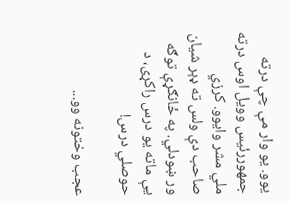یوو. یو وار مې چې درته جمهوررئیس وویل اوس درته ملي مشر وایوو. کرزي صاحب دې ولس ته ډېر شیان ور ښودلي. په ځانګړې توګه یې ماته یو درس راکړی، د حوصلي درس!

عجب وختونه وو...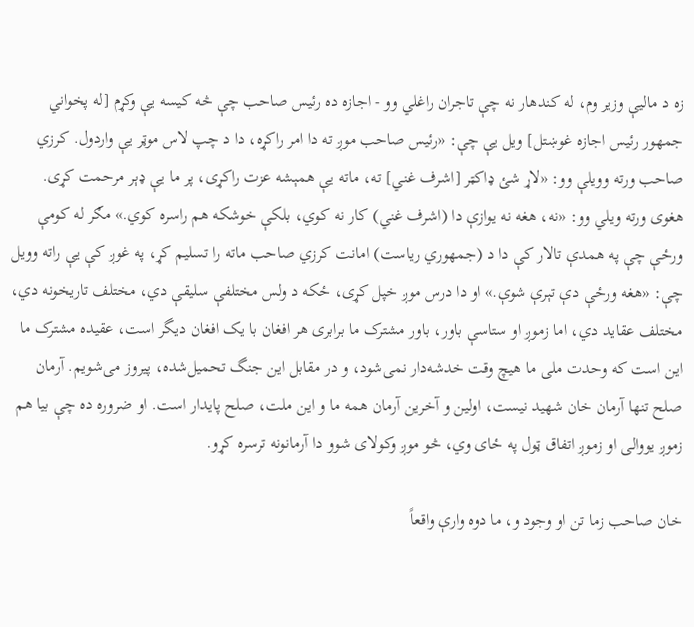زه د مالیې وزیر وم، له کندهار نه چې تاجران راغلي وو - اجازه ده رئیس صاحب چې څه کیسه یې وکړم [له پخواني جمهور رئیس اجازه غوښتل] ویل یې چې: «رئیس صاحب موږ ته دا امر راکړه، دا د چپ لاس موټر یې واردول. کرزي صاحب ورته وویلې وو: «لاړ شئ ډاکټر [اشرف غني] ته، ماته یې همېشه عزت راکړی، پر ما یې ډېر مرحمت کړی. هغوی ورته ویلي وو: «نه، هغه نه یوازې دا (اشرف غني) کار نه کوي، بلکې خوشکه هم راسره کوي.» مګر له کومې ورځې چې په همدې تالار کې دا د (جمهوري ریاست) امانت کرزي صاحب ماته را تسلیم کړ، په غوږ کې یې راته وویل چې: «هغه ورځې دې تېرې شوې.» او دا درس موږ خپل کړی، ځکه د ولس مختلفې سلیقې دي، مختلف تاریخونه دي، مختلف عقاید دي، اما زموږ او ستاسې باور، باور مشترک ما برابری هر افغان با یک افغان دیگر است، عقیده مشترک ما این است که وحدت ملی ما هیچ وقت خدشه‌دار نمی‌شود، و در مقابل این جنگ تحمیل‌شده، پیروز می‌شویم. آرمان صلح تنها آرمان خان شهید نیست، اولین و آخرین آرمان همه ما و این ملت، صلح پایدار است. او ضروره ده چې بیا هم زموږ یووالی او زموږ اتفاق ټول په ځای وي، څو موږ وکولای شوو دا آرمانونه ترسره کړو.

خان صاحب زما تن او وجود و، ما دوه وارې واقعاً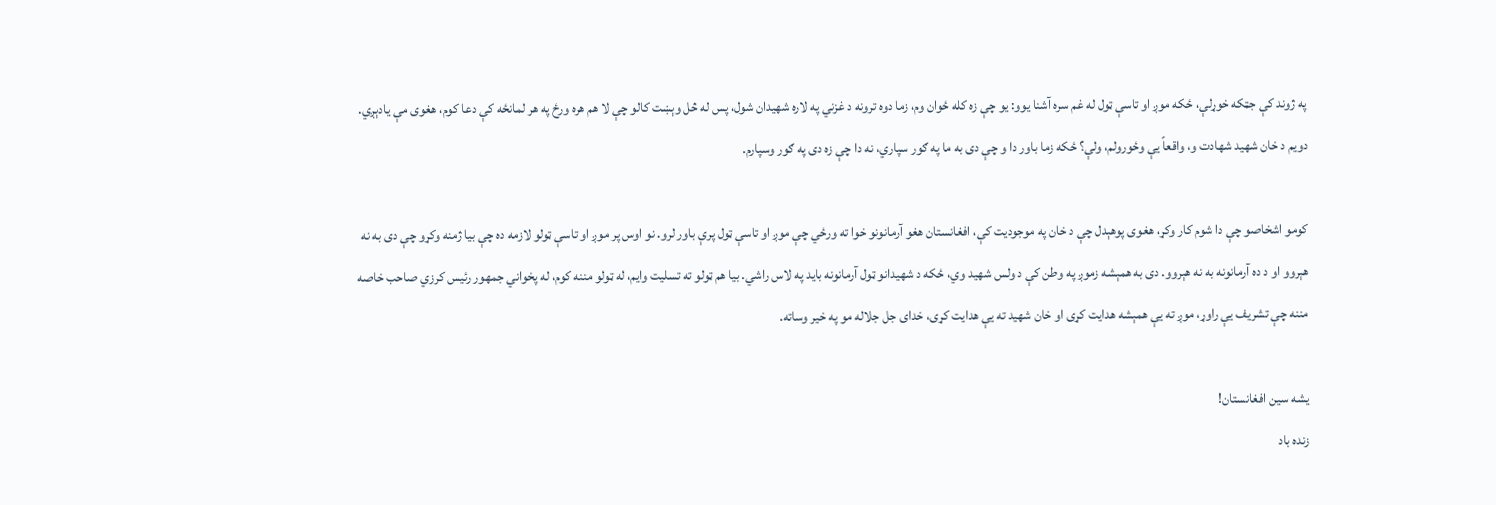په ژوند کې جټکه خوړلې، ځکه موږ او تاسې ټول له غم سره آشنا یوو: یو چې زه کله ځوان وم، زما دوه ترونه د غزني په لاره شهیدان شول، پس له څل وېښت کالو چې لا هم هره ورځ په هر لمانځه کې دعا کوم، هغوی مې یادېږي. دویم د خان شهید شهادت و، واقعاً یې وځورولم، ولې؟ ځکه زما باور دا و چې دی به ما په ګور سپاري، نه دا چې زه دی په ګور وسپارم.

کومو اشخاصو چې دا شوم کار وکړ، هغوی پوهېدل چې د خان په موجودیت کې، افغانستان هغو آرمانونو خوا ته ورځي چې موږ او تاسې ټول پرې باور لرو. نو اوس پر موږ او تاسې ټولو لازمه ده چې بیا ژمنه وکړو چې دی به نه هېروو او د ده آرمانونه به نه هېروو. دی به همېشه زموږ په وطن کې د ولس شهید وي، ځکه د شهیدانو ټول آرمانونه باید په لاس راشي. بیا هم ټولو ته تسلیت وایم، له ټولو مننه کوم، له پخواني جمهور رئیس کرزي صاحب خاصه مننه چې تشریف یې راوړ، موږ ته یې همېشه هدایت کړی او خان شهید ته یې هدایت کړی، خدای جل جلاله مو په خیر وساته.

یشه سین افغانستان!
زنده باد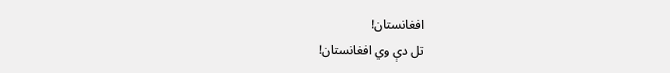افغانستان!
تل دې وي افغانستان!